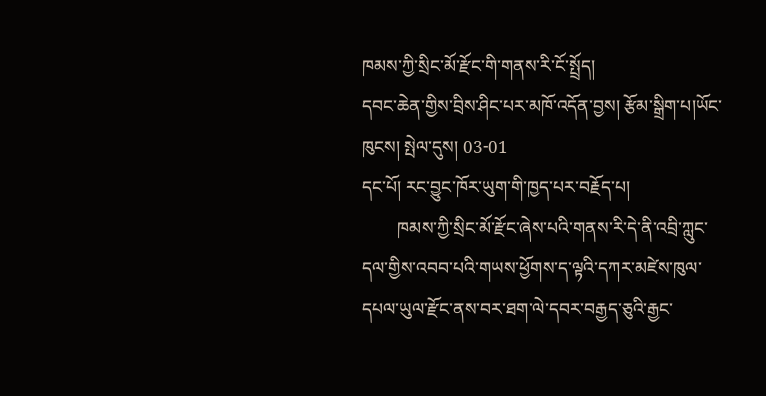ཁམས་ཀྱི་སྲིང་མོ་རྫོང་གི་གནས་རི་ངོ་སྤྲོད།
དབང་ཆེན་གྱིས་བྲིས་ཤིང་པར་མཁོ་འདོན་བྱས། རྩོམ་སྒྲིག་པ།ཡོང་ཁུངས། སྤེལ་དུས། 03-01
དང་པོ། རང་བྱུང་ཁོར་ཡུག་གི་ཁྱད་པར་བརྗོད་པ།
        ཁམས་ཀྱི་སྲིང་མོ་རྫོང་ཞེས་པའི་གནས་རི་དེ་ནི་འབྲི་ཀླུང་དལ་གྱིས་འབབ་པའི་གཡས་ཕྱོགས་ད་ལྟའི་དཀར་མཛེས་ཁུལ་དཔལ་ཡུལ་རྫོང་ནས་བར་ཐག་ལེ་དབར་བརྒྱད་ཅུའི་རྒྱང་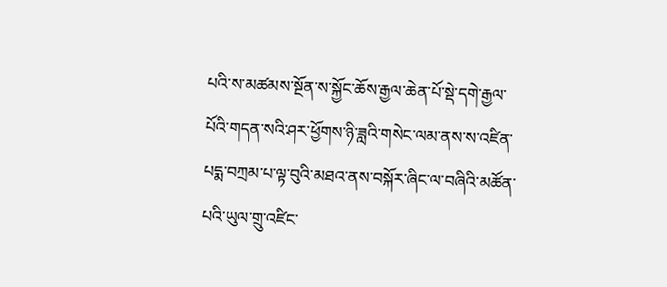པའི་ས་མཚམས་སྔོན་ས་སྐྱོང་ཆོས་རྒྱལ་ཆེན་པོ་སྡེ་དགེ་རྒྱལ་པོའི་གདན་སའི་ཤར་ཕྱོགས་ཉི་ཟླའི་གསེང་ལམ་ནས་ས་འཛིན་པདྨ་བཀྲམ་པ་ལྟ་བུའི་མཐའ་ནས་བསྐོར་ཞིང་ལ་བཞིའི་མཚོན་པའི་ཡུལ་གྲུ་འཛིང་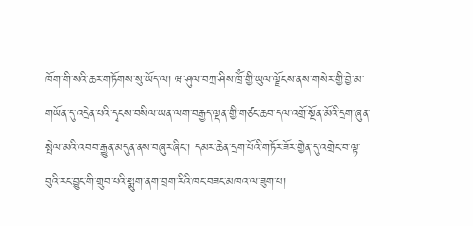ཁོག་གི་སའི་ཆར་གཏོགས་སུ་ཡོད་ལ། ཝ་ཤུལ་བཀྲ་ཤིས་ཁྲོཾ་གྱི་ཡུལ་ལྗོངས་ནས་གསེར་གྱི་བྱེ་མ་གཡོན་དུ་འདྲེན་པའི་དྭངས་བསིལ་ཡན་ལག་བརྒྱད་ལྡན་གྱི་གཙང་ཆབ་དལ་འགྲོ་སྔོན་མོའི་དྲག་ཞུན་སྤེལ་མའི་འབབ་རྒྱུན་མདུན་ནས་བཞུར་ཞིང་། དམར་ཆེན་དྲག་པོའི་གཏོར་ཟོར་གྱེན་དུ་འགྲེང་བ་ལྟ་བུའི་རང་བྱུང་གི་གྲུབ་པའི་སྨུག་ནག་བྲག་རིའི་ཁང་བཟང་མཁའ་ལ་ཟུག་པ།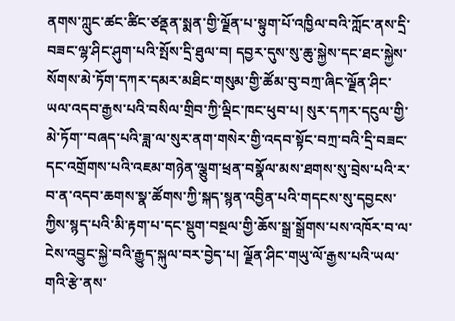ནགས་ཀླུང་ཚང་ཚིང་ཙནྡན་སྨན་གྱི་ལྗོན་པ་སྟུག་པོ་འཁྱིལ་བའི་ཀློང་ནས་དྲི་བཟང་ལྷ་ཤིང་ཤུག་པའི་སྤོས་དྲི་ཐུལ་བ། དབྱར་དུས་སུ་ཆུ་སྐྱེས་དང་ཐང་སྐྱེས་སོགས་མེ་ཏོག་དཀར་དམར་མཐིང་གསུམ་གྱི་ཚོམ་བུ་བཀྲ་ཞིང་ལྗོན་ཤིང་ཡལ་འདབ་རྒྱས་པའི་བསིལ་གྲིབ་ཀྱི་ལྡིང་ཁང་ཕུབ་པ། སུར་དཀར་དངུལ་གྱི་མེ་ཏོག་་བཞད་པའི་ཟླ་ལ་སུར་ནག་གསེར་གྱི་འདབ་སྟོང་བཀྲ་བའི་དྲི་བཟང་དང་འགྲོགས་པའི་འཇམ་གཉེན་ལྕུག་ཕྲན་བསྣོལ་མས་ཐགས་སུ་བྲེས་པའི་ར་བ་ན་འདབ་ཆགས་སྣ་ཚོགས་ཀྱི་སྐད་སྙན་འབྱིན་པའི་གདངས་སུ་དབྱངས་ཀྱིས་སྙད་པའི་མི་རྟག་པ་དང་སྡུག་བསྔལ་གྱི་ཆོས་སྒྲ་སྒྲོགས་པས་འཁོར་བ་ལ་ངེས་འབྱུང་སྐྱེ་བའི་རྒྱུད་སྐུལ་བར་བྱེད་པ། ལྗོན་ཤིང་གཡུ་ལོ་རྒྱས་པའི་ཡལ་གའི་རྩེ་ནས་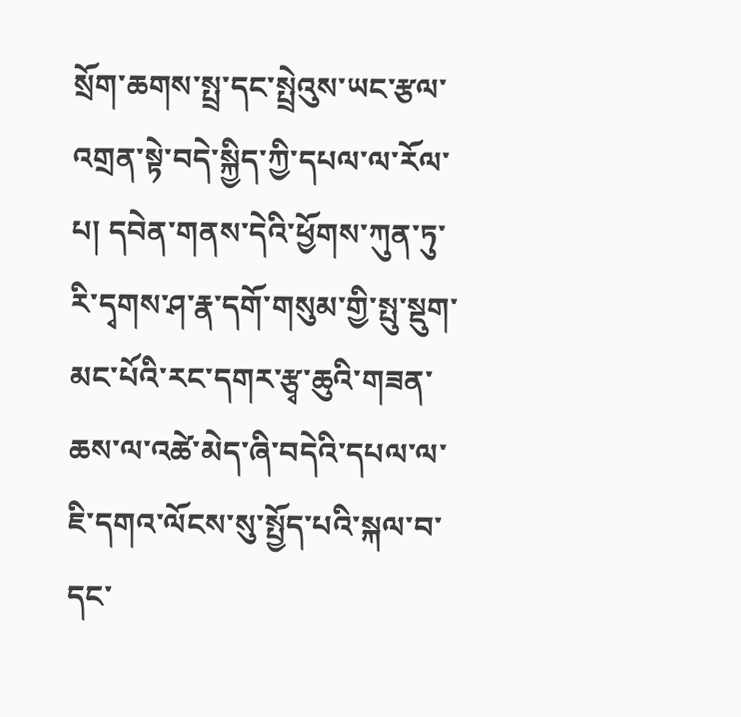སྲོག་ཆགས་སྤྲ་དང་སྤྲེའུས་ཡང་རྩལ་འགྲན་སྟེ་བདེ་སྐྱིད་ཀྱི་དཔལ་ལ་རོལ་པ། དབེན་གནས་དེའི་ཕྱོགས་ཀུན་ཏུ་རི་དྭགས་ཤ་རྣ་དགོ་གསུམ་གྱི་སྤུ་སྡུག་མང་པོའི་རང་དགར་རྩྭ་ཆུའི་གཟན་ཆས་ལ་འཚེ་མེད་ཞི་བདེའི་དཔལ་ལ་ཇི་དགའ་ལོངས་སུ་སྤྱོད་པའི་སྐལ་བ་དང་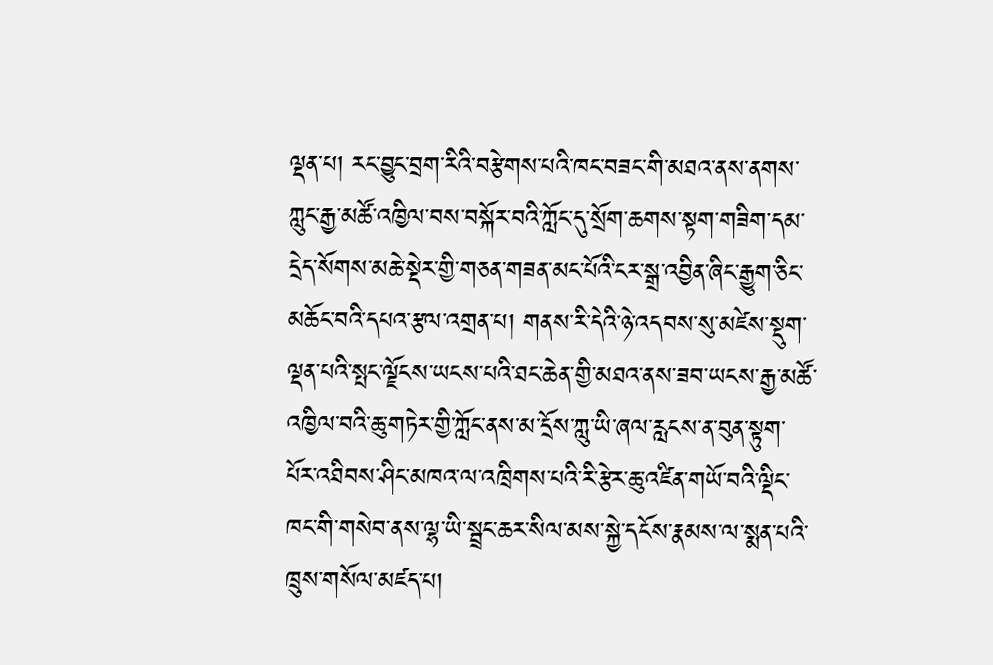ལྡན་པ། རང་བྱུང་བྲག་རིའི་བརྩེགས་པའི་ཁང་བཟང་གི་མཐའ་ནས་ནགས་ཀླུང་རྒྱ་མཚོ་འཁྱིལ་བས་བསྐོར་བའི་ཀློང་དུ་སྲོག་ཆགས་སྟག་གཟིག་དམ་དྲེད་སོགས་མཆེ་སྡེར་གྱི་གཅན་གཟན་མང་པོའི་ངར་སྒྲ་འབྱིན་ཞིང་རྒྱུག་ཅིང་མཆོང་བའི་དཔའ་རྩལ་འགྲན་པ། གནས་རི་དེའི་ཉེ་འདབས་སུ་མཛེས་སྡུག་ལྡན་པའི་སྤང་ལྗོངས་ཡངས་པའི་ཐང་ཆེན་གྱི་མཐའ་ནས་ཟབ་ཡངས་རྒྱ་མཚོ་འཁྱིལ་བའི་ཆུ་གཏེར་གྱི་ཀློང་ནས་མ་དྲོས་ཀླུ་ཡི་ཞལ་རླངས་ན་བུན་སྟུག་པོར་འཐིབས་ཤིང་མཁའ་ལ་འཁྲིགས་པའི་རི་རྩེར་ཆུ་འཛིན་གཡོ་བའི་ལྡིང་ཁང་གི་གསེབ་ནས་ལྷ་ཡི་སྦྲང་ཆར་སིལ་མས་སྐྱེ་དངོས་རྣམས་ལ་སྨན་པའི་ཁྲུས་གསོལ་མཛད་པ།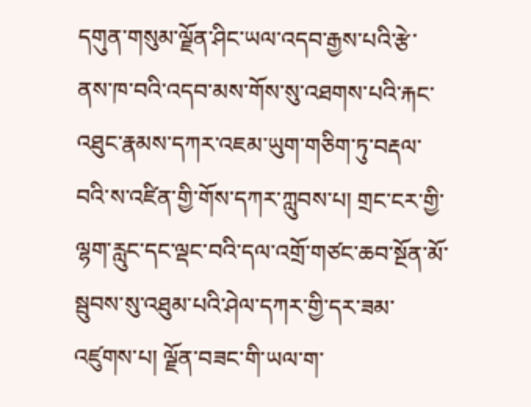དགུན་གསུམ་ལྗོན་ཤིང་ཡལ་འདབ་རྒྱས་པའི་རྩེ་ནས་ཁ་བའི་འདབ་མས་གོས་སུ་འཐགས་པའི་རྐང་འཐུང་རྣམས་དཀར་འཇམ་ཡུག་གཅིག་ཏུ་བརྡལ་བའི་ས་འཛིན་གྱི་གོས་དཀར་ཀླུབས་པ། གྲང་ངར་གྱི་ལྷག་རླུང་དང་ལྡང་བའི་དལ་འགྲོ་གཙང་ཆབ་སྔོན་མོ་སྦུབས་སུ་འཐུམ་པའི་ཤེལ་དཀར་གྱི་དར་ཟམ་འཛུགས་པ། ལྗོན་བཟང་གི་ཡལ་ག་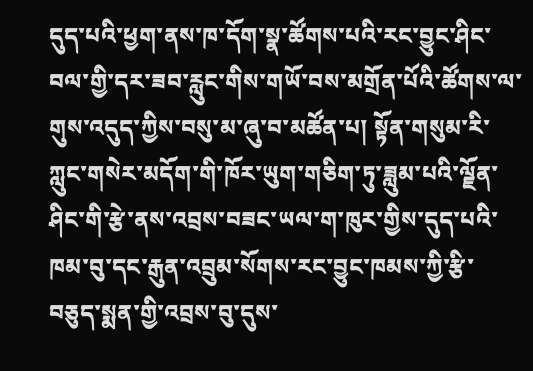དུད་པའི་ཕྱག་ནས་ཁ་དོག་སྣ་ཚོགས་པའི་རང་བྱུང་ཤིང་བལ་གྱི་དར་ཟབ་རླུང་གིས་གཡོ་བས་མགྲོན་པོའི་ཚོགས་ལ་གུས་འདུད་ཀྱིས་བསུ་མ་ཞུ་བ་མཚོན་པ། སྟོན་གསུམ་རི་ཀླུང་གསེར་མདོག་གི་ཁོར་ཡུག་གཅིག་ཏུ་ཟླུམ་པའི་ལྗོན་ཤིང་གི་རྩེ་ནས་འབྲས་བཟང་ཡལ་ག་ཁུར་གྱིས་དུད་པའི་ཁམ་བུ་དང་རྒུན་འབྲུམ་སོགས་རང་བྱུང་ཁམས་ཀྱི་རྩི་བཅུད་སྨན་གྱི་འབྲས་བུ་དུས་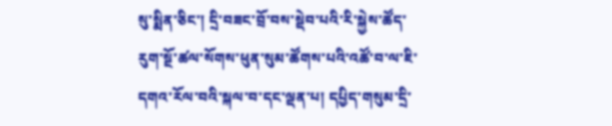སུ་སྨིན་ཅིང་། དྲི་བཟང་བྲོ་བས་སྡེབ་པའི་རི་སྐྱེས་ཚོད་རུག་སྔོ་ཚལ་སོགས་ཕུན་སུམ་ཚོགས་པའི་འཚོ་བ་ལ་ཇི་དགའ་རོལ་བའི་སྐལ་བ་དང་ལྡན་པ། དཔྱིད་གསུམ་དྲི་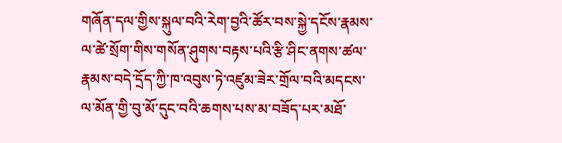གཞོན་དལ་གྱིས་སྐུལ་བའི་རེག་བྱའི་ཚོར་བས་སྐྱེ་དངོས་རྣམས་ལ་ཚེ་སྲོག་གིས་གསོན་ཤུགས་བརྟས་པའི་རྩི་ཤིང་ནགས་ཚལ་རྣམས་བདེ་དྲོད་ཀྱི་ཁ་འབུས་ཏེ་འཛུམ་ཟེར་གྲོལ་བའི་མདངས་ལ་མོན་གྱི་བུ་མོ་དུང་བའི་ཆགས་པས་མ་བཟོད་པར་མཐོ་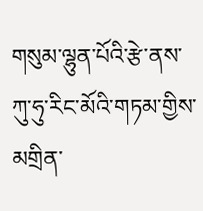གསུམ་ལྷུན་པོའི་རྩེ་ནས་ཀུ་ཧུ་རིང་མོའི་གཏམ་གྱིས་མགྲིན་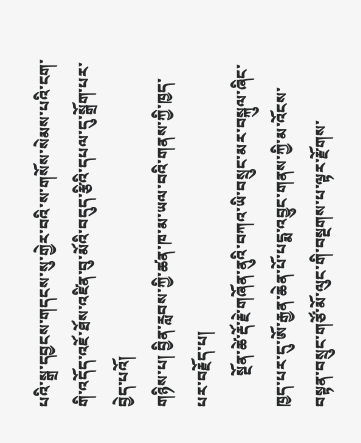པའི་སྒྲ་དབྱངས་གདངས་སུ་གྱེར་བའི་ས་གསོས་སེམས་པའི་ངག་གི་འདོད་འཇོ་ཐོས་འཛིན་བུ་མོའི་བདུད་རྩིའི་དཔལ་དུ་སྒྲོག་པར་བྱེད་པའོ།
གཉིས་པ། བྱིན་རླབས་ཀྱི་ཚན་ཁ་མ་ཡལ་བའི་གནས་ཀྱི་ཁྱད་པར་བརྗོད་པ།
        སྔོན་ཚེ་རྡོ་རྗེ་གཞོན་ནུའི་བཀའ་ཡི་བསྲུང་མར་བསྐུལ་ཞིང་ཁྱད་པར་དུ་ཨོ་རྒྱན་ཆེན་པོ་པདྨ་འབྱུང་གནས་ཀྱི་མ་འོངས་བསྟན་བསྲུང་གཙོ་མོ་ལུང་གི་བསྔགས་པ་ལྟར་རྫོགས་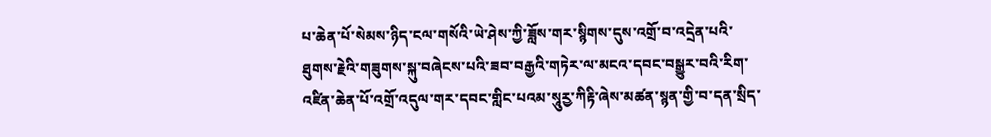པ་ཆེན་པོ་སེམས་ཉིད་ངལ་གསོའི་ཡེ་ཤེས་ཀྱི་ཟློས་གར་སྙིགས་དུས་འགྲོ་བ་འདྲེན་པའི་ཐུགས་རྗེའི་གཟུགས་སྐུ་བཞེངས་པའི་ཟབ་བརྒྱའི་གཏེར་ལ་མངའ་དབང་བསྒྱུར་བའི་རིག་འཛིན་ཆེན་པོ་འགྲོ་འདུལ་གར་དབང་གླིང་པའམ་སཱུརྱ་ཀིརྟི་ཞེས་མཚན་སྙན་གྱི་བ་དན་སྲིད་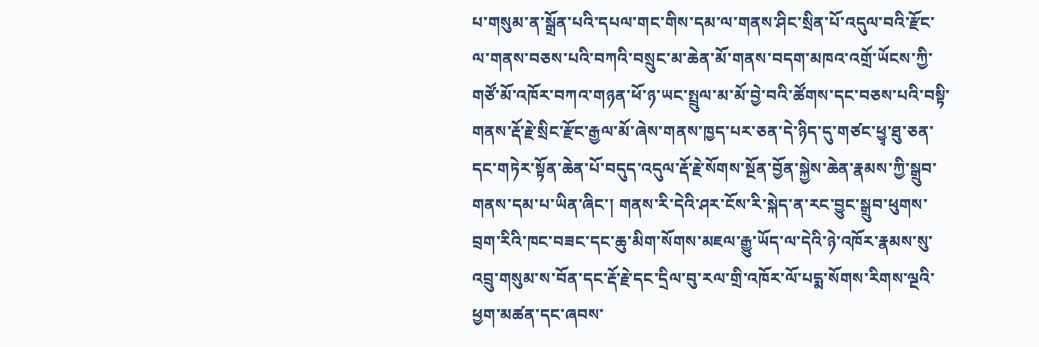པ་གསུམ་ན་སྒྲོན་པའི་དཔལ་གང་གིས་དམ་ལ་གནས་ཤིང་སྲིན་པོ་འདུལ་བའི་རྫོང་ལ་གནས་བཅས་པའི་བཀའི་བསྲུང་མ་ཆེན་མོ་གནས་བདག་མཁའ་འགྲོ་ཡོངས་ཀྱི་གཙོ་མོ་འཁོར་བཀའ་གཉན་ཕོ་ཉ་ཡང་སྤྲུལ་མ་མོ་བྱེ་བའི་ཚོགས་དང་བཅས་པའི་བསྟི་གནས་རྡོ་རྗེ་སྲིང་རྫོང་རྒྱལ་མོ་ཞེས་གནས་ཁྱད་པར་ཅན་དེ་ཉིད་དུ་གཙང་ཕྱྭ་ཐུ་ཅན་དང་གཏེར་སྟོན་ཆེན་པོ་བདུད་འདུལ་རྡོ་རྗེ་སོགས་སྔོན་བྱོན་སྐྱེས་ཆེན་རྣམས་ཀྱི་སྒྲུབ་གནས་དམ་པ་ཡིན་ཞིང་། གནས་རི་དེའི་ཤར་ངོས་རི་སྐེད་ན་རང་བྱུང་སྒྲུབ་ཕུགས་བྲག་རིའི་ཁང་བཟང་དང་ཆུ་མིག་སོགས་མཇལ་རྒྱུ་ཡོད་ལ་དེའི་ཉེ་འཁོར་རྣམས་སུ་འབྲུ་གསུམ་ས་བོན་དང་རྡོ་རྗེ་དང་དྲིལ་བུ་རལ་གྲི་འཁོར་ལོ་པདྨ་སོགས་རིགས་ལྔའི་ཕྱག་མཚན་དང་ཞབས་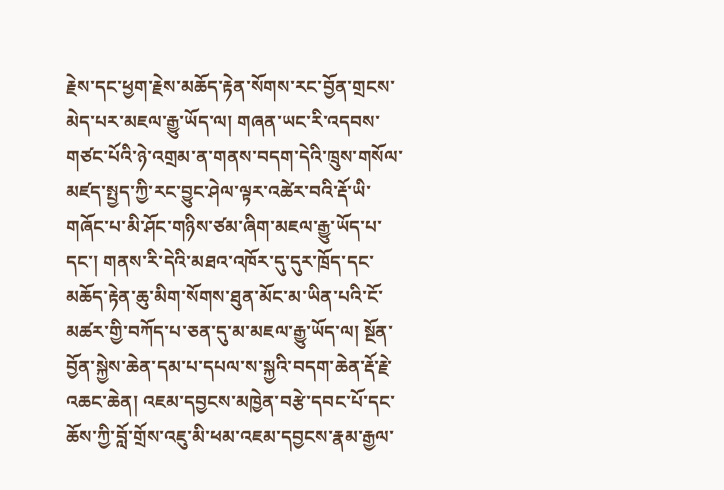རྗེས་དང་ཕྱག་རྗེས་མཆོད་རྟེན་སོགས་རང་བྱོན་གྲངས་མེད་པར་མཇལ་རྒྱུ་ཡོད་ལ། གཞན་ཡང་རི་འདབས་གཙང་པོའི་ཉེ་འགྲམ་ན་གནས་བདག་དེའི་ཁྲུས་གསོལ་མཛད་སྤྱད་ཀྱི་རང་བྱུང་ཤེལ་ལྟར་འཚེར་བའི་རྡོ་ཡི་གཞོང་པ་མི་ཤོང་གཉིས་ཙམ་ཞིག་མཇལ་རྒྱུ་ཡོད་པ་དང་། གནས་རི་དེའི་མཐའ་འཁོར་དུ་དུར་ཁྲོད་དང་མཆོད་རྟེན་ཆུ་མིག་སོགས་ཐུན་མོང་མ་ཡིན་པའི་ངོ་མཚར་གྱི་བཀོད་པ་ཅན་དུ་མ་མཇལ་རྒྱུ་ཡོད་ལ། སྔོན་བྱོན་སྐྱེས་ཆེན་དམ་པ་དཔལ་ས་སྐྱའི་བདག་ཆེན་རྡོ་རྗེ་འཆང་ཆེན། འཇམ་དབྱངས་མཁྱེན་བརྩེ་དབང་པོ་དང་ཆོས་ཀྱི་བློ་གྲོས་འཇུ་མི་ཕམ་འཇམ་དབྱངས་རྣམ་རྒྱལ་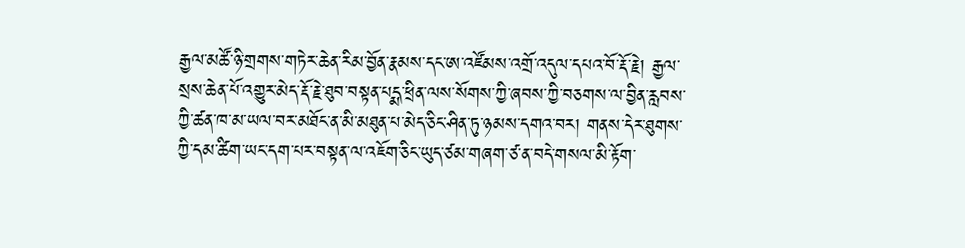རྒྱལ་མཚོ་ཉི་གྲགས་གཏེར་ཆེན་རིམ་བྱོན་རྣམས་དང་ཨ་འཛོམས་འགྲོ་འདུལ་དཔའ་བོ་རྡོ་རྗེ། རྒྱལ་སྲས་ཆེན་པོ་འགྱུར་མེད་རྡོ་རྗེ་ཐུབ་བསྟན་པདྨ་ཕྲིན་ལས་སོགས་ཀྱི་ཞབས་ཀྱི་བཅགས་ལ་བྱིན་རླབས་ཀྱི་ཚན་ཁ་མ་ཡལ་བར་མཐོང་ན་མི་མཐུན་པ་མེད་ཅིང་ཤིན་ཏུ་ཉམས་དགའ་བར། གནས་དེར་ཐུགས་ཀྱི་དམ་ཚིག་ཡང་དག་པར་བསྟན་ལ་འཇོག་ཅིང་ཡུད་ཙམ་གཞག་ཙ་ན་བདེ་གསལ་མི་རྟོག་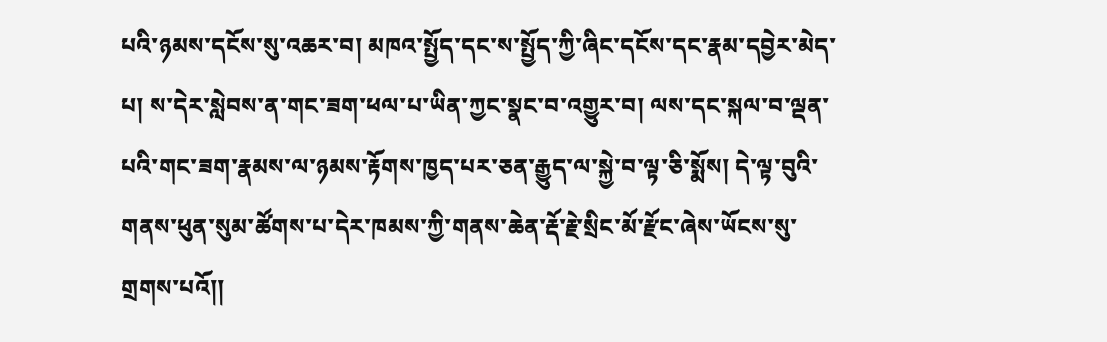པའི་ཉམས་དངོས་སུ་འཆར་བ། མཁའ་སྤྱོད་དང་ས་སྤྱོད་ཀྱི་ཞིང་དངོས་དང་རྣམ་དབྱེར་མེད་པ། ས་དེར་སླེབས་ན་གང་ཟག་ཕལ་པ་ཡིན་ཀྱང་སྣང་བ་འགྱུར་བ། ལས་དང་སྐལ་བ་ལྡན་པའི་གང་ཟག་རྣམས་ལ་ཉམས་རྟོགས་ཁྱད་པར་ཅན་རྒྱུད་ལ་སྐྱེ་བ་ལྟ་ཅི་སྨོས། དེ་ལྟ་བུའི་གནས་ཕུན་སུམ་ཚོགས་པ་དེར་ཁམས་ཀྱི་གནས་ཆེན་རྡོ་རྗེ་སྲིང་མོ་རྫོང་ཞེས་ཡོངས་སུ་གྲགས་པའོ།།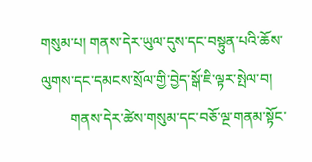གསུམ་པ། གནས་དེར་ཡུལ་དུས་དང་བསྟུན་པའི་ཆོས་ལུགས་དང་དམངས་སྲོལ་གྱི་བྱེད་སྒོ་ཇི་ལྟར་སྤེལ་བ།
        གནས་དེར་ཚེས་གསུམ་དང་བཅོ་ལྔ་གནམ་སྟོང་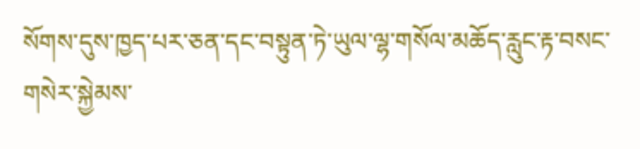སོགས་དུས་ཁྱད་པར་ཅན་དང་བསྟུན་ཏེ་ཡུལ་ལྷ་གསོལ་མཆོད་རླུང་རྟ་བསང་གསེར་སྐྱེམས་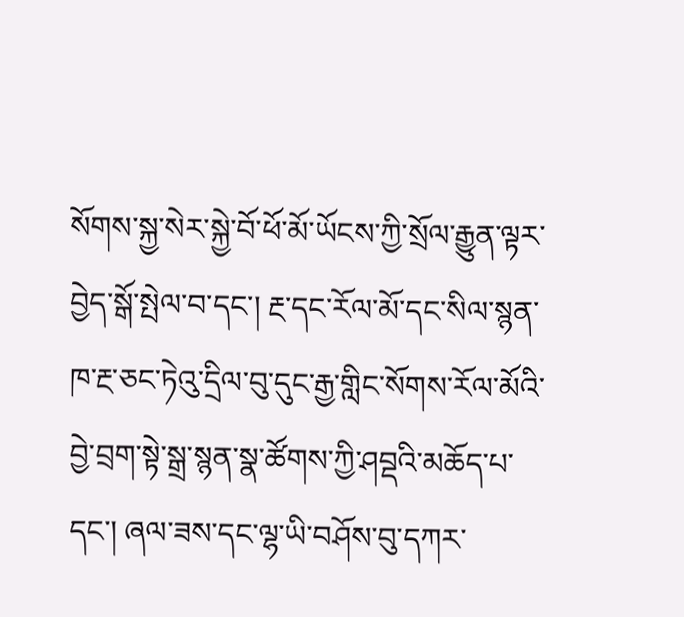སོགས་སྐྱ་སེར་སྐྱེ་བོ་ཕོ་མོ་ཡོངས་ཀྱི་སྲོལ་རྒྱུན་ལྟར་བྱེད་སྒོ་སྤེལ་བ་དང་། རྔ་དང་རོལ་མོ་དང་སིལ་སྙན་ཁ་རྔ་ཅང་ཏེའུ་དྲིལ་བུ་དུང་རྒྱ་གླིང་སོགས་རོལ་མོའི་བྱེ་བྲག་སྟེ་སྒྲ་སྙན་སྣ་ཚོགས་ཀྱི་ཤབྡའི་མཆོད་པ་དང་། ཞལ་ཟས་དང་ལྷ་ཡི་བཤོས་བུ་དཀར་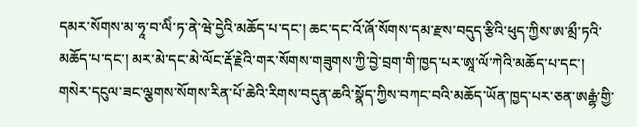དམར་སོགས་མ་ཧཱ་བ་ལིཾ་ཏ་ནེ་ཝེ་དྱེའི་མཆོད་པ་དང་། ཆང་དང་འོ་ཞོ་སོགས་དམ་རྫས་བདུད་རྩིའི་ཕུད་ཀྱིས་ཨ་མྲྀ་ཏའི་མཆོད་པ་དང་། མར་མེ་དང་མེ་ལོང་རྡོ་རྗེའི་གར་སོགས་གཟུགས་ཀྱི་བྱེ་བྲག་གི་ཁྱད་པར་ཨཱ་ལོ་ཀེའི་མཆོད་པ་དང་། གསེར་དངུལ་ཟང་ལྕགས་སོགས་རིན་པོ་ཆེའི་རིགས་བདུན་ཆའི་སྣོད་ཀྱིས་བཀང་བའི་མཆོད་ཡོན་ཁྱད་པར་ཅན་ཨརྒྷཾ་གྱི་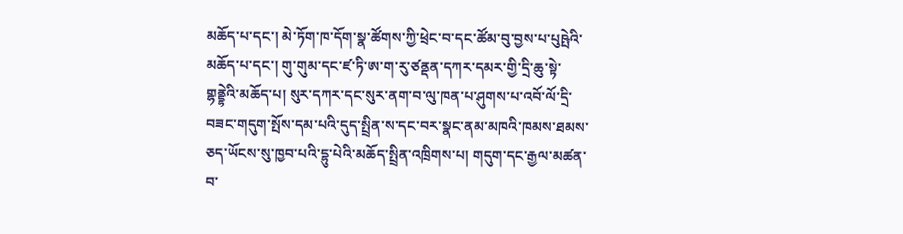མཆོད་པ་དང་། མེ་ཏོག་ཁ་དོག་སྣ་ཚོགས་ཀྱི་ཕྲེང་བ་དང་ཚོམ་བུ་བྱས་པ་པུཥྤེའི་མཆོད་པ་དང་། གུ་གུམ་དང་ཛ་ཏི་ཨ་ག་རུ་ཙནྡན་དཀར་དམར་གྱི་དྲི་ཆུ་སྟེ་གྷནྡྷེའི་མཆོད་པ། སུར་དཀར་དང་སུར་ནག་བ་ལུ་ཁན་པ་ཤུགས་པ་འབོ་ལོ་དྲི་བཟང་གདུག་སྤོས་དམ་པའི་དུད་སྤྲིན་ས་དང་བར་སྣང་ནམ་མཁའི་ཁམས་ཐམས་ཅད་ཡོངས་སུ་ཁྱབ་པའི་དྷུ་པེའི་མཆོད་སྤྲིན་འཁྲིགས་པ། གདུག་དང་རྒྱལ་མཚན་བ་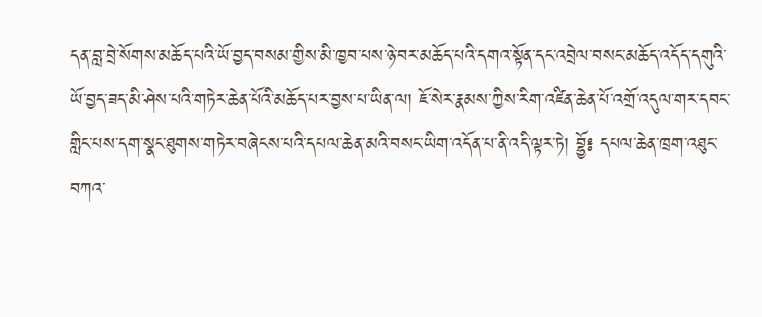དན་བླ་བྲེ་སོགས་མཆོད་པའི་ཡོ་བྱད་བསམ་གྱིས་མི་ཁྱབ་པས་ཉེ་བར་མཆོད་པའི་དགའ་སྟོན་དང་འབྲེལ་བསང་མཆོད་འདོད་དགུའི་ཡོ་བྱད་ཟད་མི་ཤེས་པའི་གཏེར་ཆེན་པོའི་མཆོད་པར་བྱས་པ་ཡིན་ལ། ཇོ་སེར་རྣམས་ཀྱིས་རིག་འཛིན་ཆེན་པོ་འགྲོ་འདུལ་གར་དབང་གླིང་པས་དག་སྣང་ཐུགས་གཏེར་བཞེངས་པའི་དཔལ་ཆེན་མའི་བསང་ཡིག་འདོན་པ་ནི་འདི་ལྟར་ཏེ། བྷྱོ༔ དཔལ་ཆེན་ཁྲག་འཐུང་བཀའ་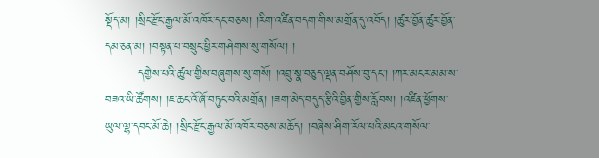སྡོད་མ། །སྲིང་རྫོང་རྒྱལ་མོ་འཁོར་དང་བཅས། །རིག་འཛིན་བདག་གིས་མགྲོན་དུ་འབོད། །ཚུར་བྱོན་ཚུར་བྱོན་དམ་ཅན་མ། །བསྟན་པ་བསྲུང་ཕྱིར་གཤེགས་སུ་གསོལ། །
        དགྱེས་པའི་ཚུལ་གྱིས་བཞུགས་སུ་གསོ། །འབྲུ་སྣ་བཅུད་ལྡན་བཤོས་བུ་དང་། །ཀར་མངར་མམ་ས་བཟའ་ཡི་ཚོགས། །ཇ་ཆང་འོ་ཞོ་བཏུང་བའི་མགྲོན། །ཟག་མེད་བདུད་རྩིའི་བྱིན་གྱིས་རློབས། །འཛིན་ཕྱོགས་ཡུལ་ལྷ་དབང་མོ་ཆེ། །སྲིང་རྫོང་རྒྱལ་མོ་འཁོར་བཅས་མཆོད། །བཞེས་ཤིག་རོལ་པའི་མངའ་གསོལ་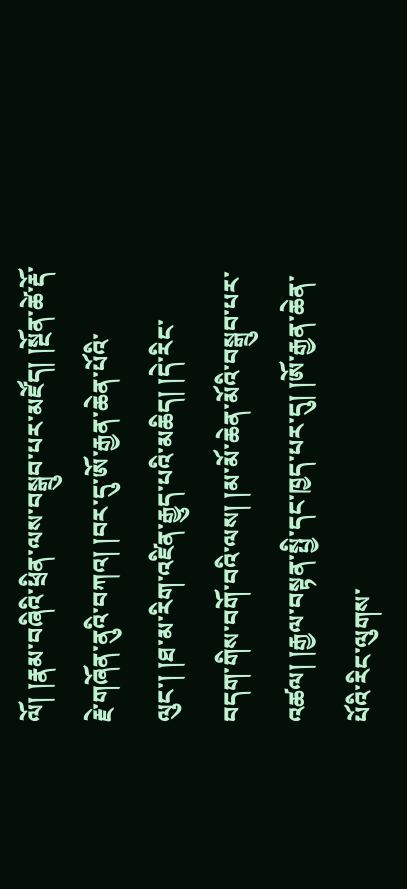ལོ། །རྣམ་བཞིའི་ཕྲིན་ལས་བསྒྲུབ་པར་མཛོད། །སྔོན་ཚེ་རྡོ་རྗེ་གཞོན་ནུའི་བཀའ། །བར་དུ་ཨོ་རྒྱན་ཆེན་པོའི་ལུང་། །ཐ་མ་རིག་འཛིན་རྒྱུད་པའི་མཆིད། །དེ་རིང་བདག་གིས་བགོ་བའི་ལས། །མ་མོ་ཆེན་མོའི་བསྒྲུབ་པར་འཚལ། །རྒྱལ་བསྟན་སྤྱི་དང་ཁྱད་པར་དུ། །ཨོ་རྒྱན་ཆེན་པོའི་རིང་ལུགས་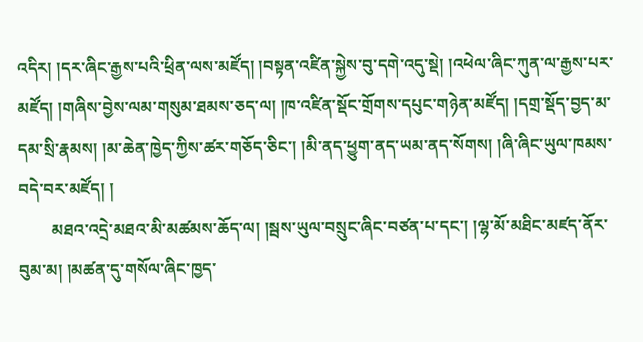འདིར། །དར་ཞིང་རྒྱས་པའི་ཕྲིན་ལས་མཛོད། །བསྟན་འཛིན་སྐྱེས་བུ་དགེ་འདུ་སྡེ། །འཕེལ་ཞིང་ཀུན་ལ་རྒྱས་པར་མཛོད། །གཞིས་བྱེས་ལམ་གསུམ་ཐམས་ཅད་ལ། །ཁ་འཛིན་སྡོང་གྲོགས་དཔུང་གཉེན་མཛོད། །དགྲ་སྡོད་བྱད་མ་དམ་སྲི་རྣམས། །མ་ཆེན་ཁྱེད་ཀྱིས་ཚར་གཅོད་ཅིང་། །མི་ནད་ཕྱུག་ནད་ཡམ་ནད་སོགས། །ཞི་ཞིང་ཡུལ་ཁམས་བདེ་བར་མཛོད། །
        མཐའ་འདྲེ་མཐའ་མི་མཚམས་ཆོད་ལ། །སྦས་ཡུལ་བསྲུང་ཞིང་བཙན་པ་དང་། །ལྷ་མོ་མཐིང་མཛད་ནོར་བུམ་མ། །མཚན་དུ་གསོལ་ཞིང་ཁྱད་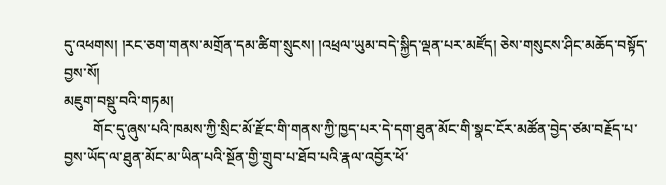དུ་འཕགས། །རང་ཅག་གནས་མགྲོན་དམ་ཚིག་སྲུངས། །འཕྲལ་ཡུམ་བདེ་སྐྱིད་ལྡན་པར་མཛོད། ཅེས་གསུངས་ཤིང་མཆོད་བསྟོད་བྱས་སོ།
མཇུག་བསྡུ་བའི་གཏམ།
        གོང་དུ་ཞུས་པའི་ཁམས་ཀྱི་སྲིང་མོ་རྫོང་གི་གནས་ཀྱི་ཁྱད་པར་དེ་དག་ཐུན་མོང་གི་སྣང་ངོར་མཚོན་བྱེད་ཙམ་བརྗོད་པ་བྱས་ཡོད་ལ་ཐུན་མོང་མ་ཡིན་པའི་སྔོན་གྱི་གྲུབ་པ་ཐོབ་པའི་རྣལ་འབྱོར་ཕོ་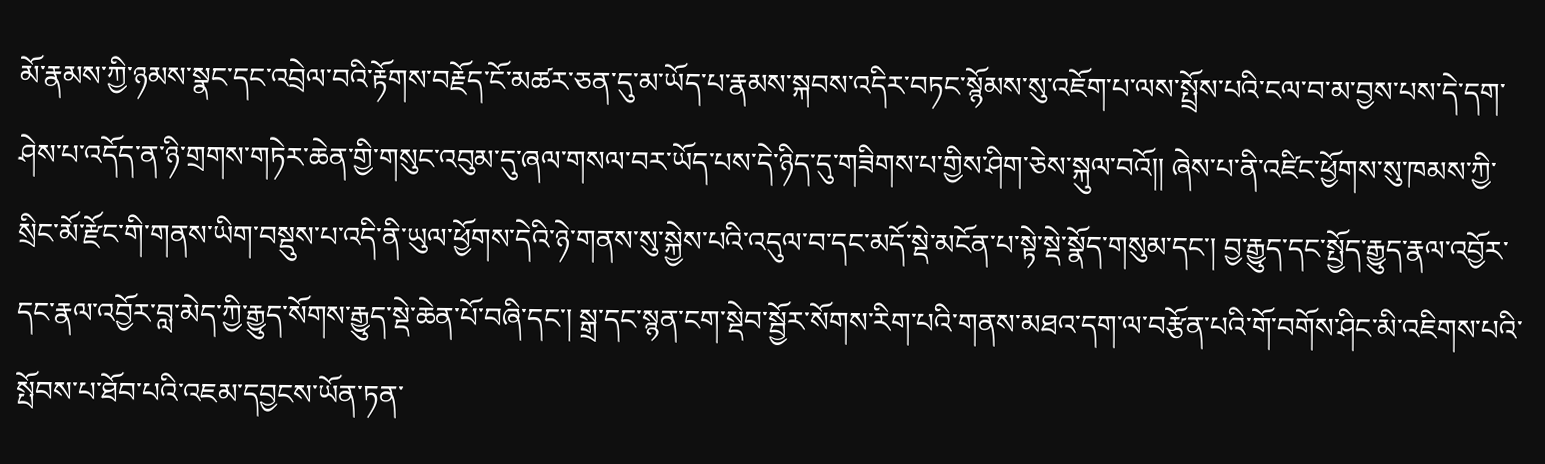མོ་རྣམས་ཀྱི་ཉམས་སྣང་དང་འབྲེལ་བའི་རྟོགས་བརྗོད་ངོ་མཚར་ཅན་དུ་མ་ཡོད་པ་རྣམས་སྐབས་འདིར་བཏང་སྙོམས་སུ་འཇོག་པ་ལས་སྤྲོས་པའི་ངལ་བ་མ་བྱས་པས་དེ་དག་ཤེས་པ་འདོད་ན་ཉི་གྲགས་གཏེར་ཆེན་གྱི་གསུང་འབུམ་དུ་ཞལ་གསལ་བར་ཡོད་པས་དེ་ཉིད་དུ་གཟིགས་པ་གྱིས་ཤིག་ཅེས་སྐུལ་བའོ།། ཞེས་པ་ནི་འཛིང་ཕྱོགས་སུ་ཁམས་ཀྱི་སྲིང་མོ་རྫོང་གི་གནས་ཡིག་བསྡུས་པ་འདི་ནི་ཡུལ་ཕྱོགས་དེའི་ཉེ་གནས་སུ་སྐྱེས་པའི་འདུལ་བ་དང་མདོ་སྡེ་མངོན་པ་སྟེ་སྡེ་སྣོད་གསུམ་དང་། བྱ་རྒྱུད་དང་སྤྱོད་རྒྱུད་རྣལ་འབྱོར་དང་རྣལ་འབྱོར་བླ་མེད་ཀྱི་རྒྱུད་སོགས་རྒྱུད་སྡེ་ཆེན་པོ་བཞི་དང་། སྒྲ་དང་སྙན་ངག་སྡེབ་སྦྱོར་སོགས་རིག་པའི་གནས་མཐའ་དག་ལ་བརྩོན་པའི་གོ་བགོས་ཤིང་མི་འཇིགས་པའི་སྤོབས་པ་ཐོབ་པའི་འཇམ་དབྱངས་ཡོན་ཏན་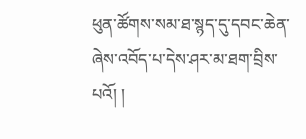ཕུན་ཚོགས་སམ་ཐ་སྙད་དུ་དབང་ཆེན་ཞེས་འབོད་པ་དེས་ཤར་མ་ཐག་བྲིས་པའོ། །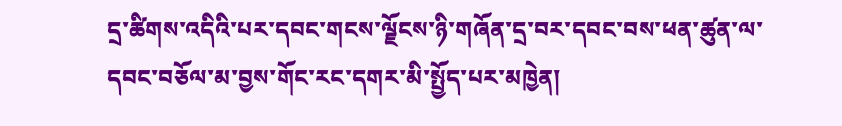དྲ་ཚིགས་འདིའི་པར་དབང་གངས་ལྗོངས་ཉི་གཞོན་དྲ་བར་དབང་བས་ཕན་ཚུན་ལ་དབང་བཅོལ་མ་བྱས་གོང་རང་དགར་མི་སྤྱོད་པར་མཁྱེན།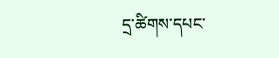དྲ་ཚིགས་དཔང་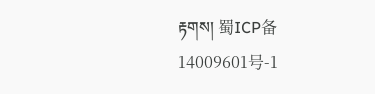རྟགས། 蜀ICP备14009601号-1